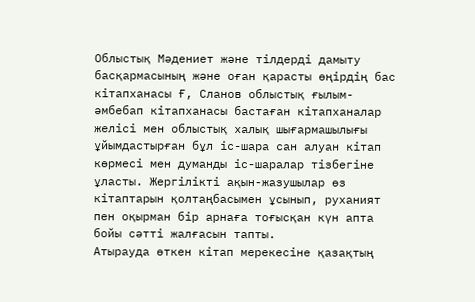Облыстық Мәдениет және тілдерді дамыту басқармасының және оған қарасты өңірдің бас кітапханасы Ғ, Сланов облыстық ғылым-әмбебап кітапханасы бастаған кітапханалар желісі мен облыстық халық шығармашылығы ұйымдастырған бұл іс-шара сан алуан кітап көрмесі мен думанды іс-шаралар тізбегіне ұласты. Жергілікті ақын-жазушылар өз кітаптарын қолтаңбасымен ұсынып, руханият пен оқырман бір арнаға тоғысқан күн апта бойы сәтті жалғасын тапты.
Атырауда өткен кітап мерекесіне қазақтың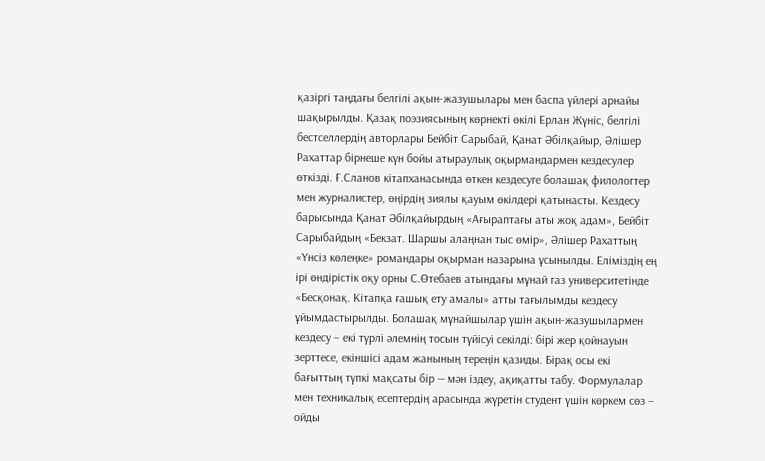қазіргі таңдағы белгілі ақын-жазушылары мен баспа үйлері арнайы шақырылды. Қазақ поэзиясының көрнекті өкілі Ерлан Жүніс, белгілі бестселлердің авторлары Бейбіт Сарыбай, Қанат Әбілқайыр, Әлішер Рахаттар бірнеше күн бойы атыраулық оқырмандармен кездесулер өткізді. Ғ.Сланов кітапханасында өткен кездесуге болашақ филологтер мен журналистер, өңірдің зиялы қауым өкілдері қатынасты. Кездесу барысында Қанат Әбілқайырдың «Ағыраптағы аты жоқ адам», Бейбіт Сарыбайдың «Бекзат. Шаршы алаңнан тыс өмір», Әлішер Рахаттың «Үнсіз көлеңке» романдары оқырман назарына ұсынылды. Еліміздің ең ірі өндірістік оқу орны С.Өтебаев атындағы мұнай газ университетінде «Бесқонақ. Кітапқа ғашық ету амалы» атты тағылымды кездесу ұйымдастырылды. Болашақ мұнайшылар үшін ақын-жазушылармен кездесу – екі түрлі әлемнің тосын түйісуі секілді: бірі жер қойнауын зерттесе, екіншісі адам жанының тереңін қазиды. Бірақ осы екі бағыттың түпкі мақсаты бір — мән іздеу, ақиқатты табу. Формулалар мен техникалық есептердің арасында жүретін студент үшін көркем сөз – ойды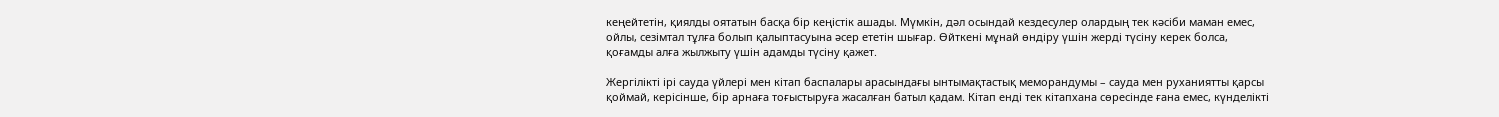кеңейтетін, қиялды оятатын басқа бір кеңістік ашады. Мүмкін, дәл осындай кездесулер олардың тек кәсіби маман емес, ойлы, сезімтал тұлға болып қалыптасуына әсер ететін шығар. Өйткені мұнай өндіру үшін жерді түсіну керек болса, қоғамды алға жылжыту үшін адамды түсіну қажет.

Жергілікті ірі сауда үйлері мен кітап баспалары арасындағы ынтымақтастық меморандумы – сауда мен руханиятты қарсы қоймай, керісінше, бір арнаға тоғыстыруға жасалған батыл қадам. Кітап енді тек кітапхана сөресінде ғана емес, күнделікті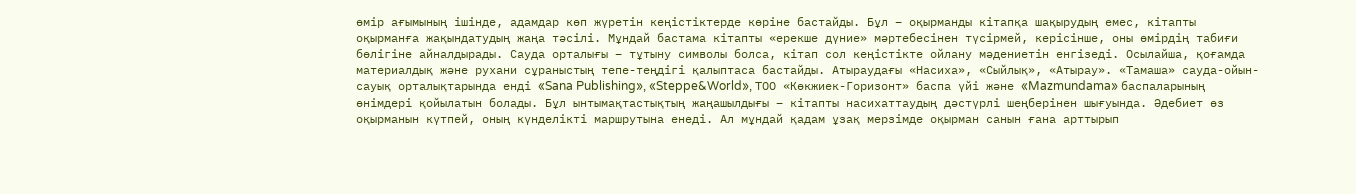өмір ағымының ішінде, адамдар көп жүретін кеңістіктерде көріне бастайды. Бұл – оқырманды кітапқа шақырудың емес, кітапты оқырманға жақындатудың жаңа тәсілі. Мұндай бастама кітапты «ерекше дүние» мәртебесінен түсірмей, керісінше, оны өмірдің табиғи бөлігіне айналдырады. Сауда орталығы – тұтыну символы болса, кітап сол кеңістікте ойлану мәдениетін енгізеді. Осылайша, қоғамда материалдық және рухани сұраныстың тепе-теңдігі қалыптаса бастайды. Атыраудағы «Насиха», «Сыйлық», «Атырау». «Тамаша» сауда-ойын-сауық орталықтарында енді «Sana Publishing», «Steppe&World», ТОО «Көкжиек-Горизонт» баспа үйі және «Mazmundama» баспаларының өнімдері қойылатын болады. Бұл ынтымақтастықтың жаңашылдығы – кітапты насихаттаудың дәстүрлі шеңберінен шығуында. Әдебиет өз оқырманын күтпей, оның күнделікті маршрутына енеді. Ал мұндай қадам ұзақ мерзімде оқырман санын ғана арттырып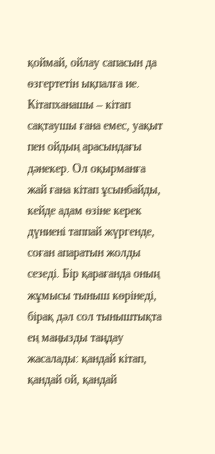қоймай, ойлау сапасын да өзгертетін ықпалға ие.
Кітапханашы – кітап сақтаушы ғана емес, уақыт пен ойдың арасындағы дәнекер. Ол оқырманға жай ғана кітап ұсынбайды, кейде адам өзіне керек дүниені таппай жүргенде, соған апаратын жолды сезеді. Бір қарағанда оның жұмысы тыныш көрінеді, бірақ дәл сол тыныштықта ең маңызды таңдау жасалады: қандай кітап, қандай ой, қандай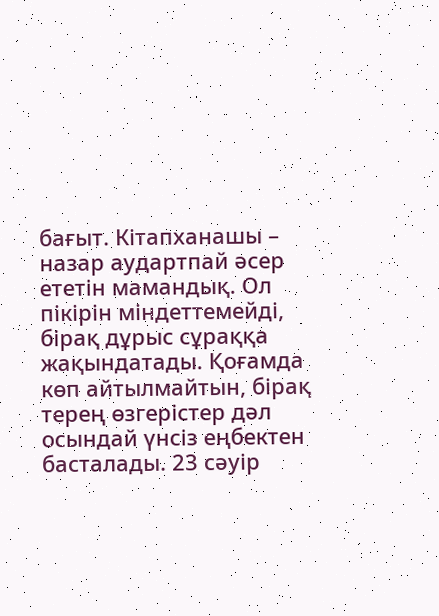бағыт. Кітапханашы – назар аудартпай әсер ететін мамандық. Ол пікірін міндеттемейді, бірақ дұрыс сұраққа жақындатады. Қоғамда көп айтылмайтын, бірақ терең өзгерістер дәл осындай үнсіз еңбектен басталады. 23 сәуір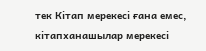тек Кітап мерекесі ғана емес, кітапханашылар мерекесі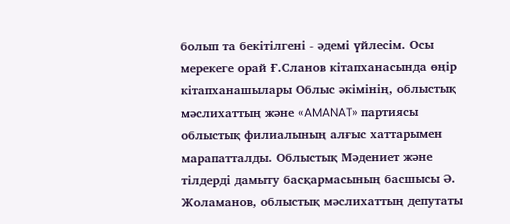болып та бекітілгені - әдемі үйлесім. Осы мерекеге орай Ғ.Сланов кітапханасында өңір кітапханашылары Облыс әкімінің, облыстық мәслихаттың және «AMANAT» партиясы облыстық филиалының алғыс хаттарымен марапатталды. Облыстық Мәдениет және тілдерді дамыту басқармасының басшысы Ә. Жоламанов, облыстық мәслихаттың депутаты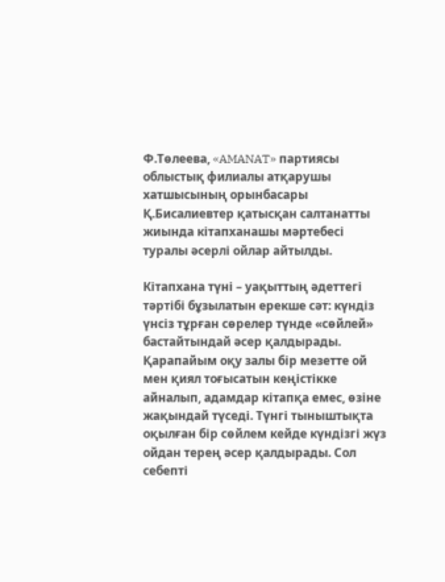Ф.Төлеева, «AMANAT» партиясы облыстық филиалы атқарушы хатшысының орынбасары Қ.Бисалиевтер қатысқан салтанатты жиында кітапханашы мәртебесі туралы әсерлі ойлар айтылды.

Кітапхана түні – уақыттың әдеттегі тәртібі бұзылатын ерекше сәт: күндіз үнсіз тұрған сөрелер түнде «сөйлей» бастайтындай әсер қалдырады. Қарапайым оқу залы бір мезетте ой мен қиял тоғысатын кеңістікке айналып, адамдар кітапқа емес, өзіне жақындай түседі. Түнгі тыныштықта оқылған бір сөйлем кейде күндізгі жүз ойдан терең әсер қалдырады. Сол себепті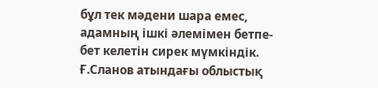бұл тек мәдени шара емес, адамның ішкі әлемімен бетпе-бет келетін сирек мүмкіндік. Ғ.Сланов атындағы облыстық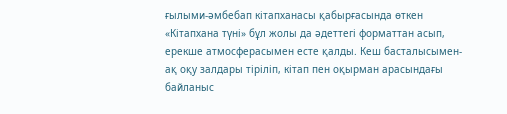ғылыми-әмбебап кітапханасы қабырғасында өткен «Кітапхана түні» бұл жолы да әдеттегі форматтан асып, ерекше атмосферасымен есте қалды. Кеш басталысымен-ақ оқу залдары тіріліп, кітап пен оқырман арасындағы байланыс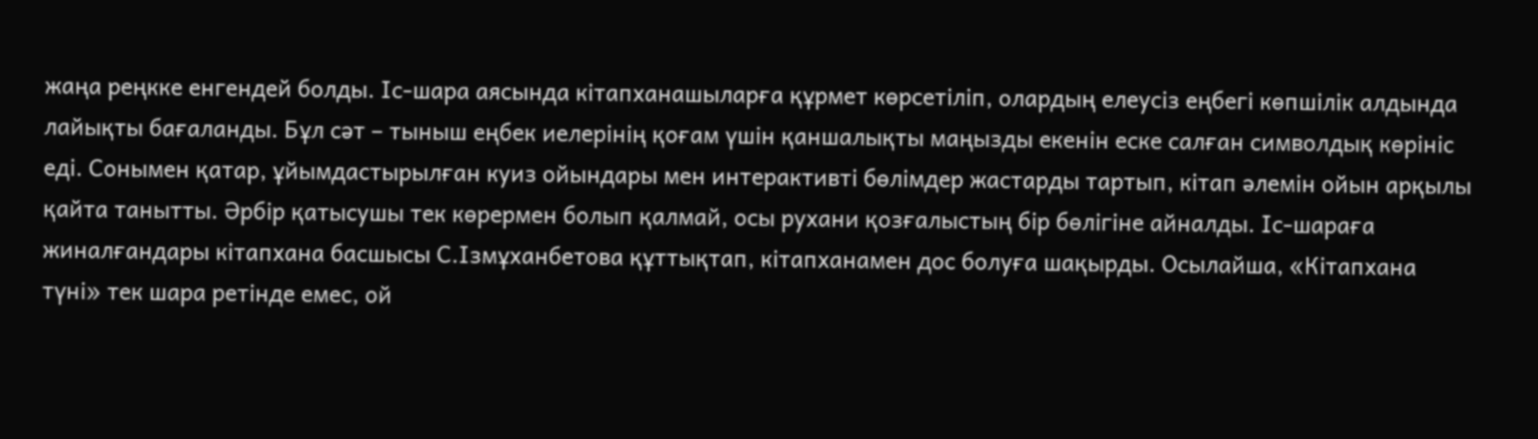жаңа реңкке енгендей болды. Іс-шара аясында кітапханашыларға құрмет көрсетіліп, олардың елеусіз еңбегі көпшілік алдында лайықты бағаланды. Бұл сәт – тыныш еңбек иелерінің қоғам үшін қаншалықты маңызды екенін еске салған символдық көрініс еді. Сонымен қатар, ұйымдастырылған куиз ойындары мен интерактивті бөлімдер жастарды тартып, кітап әлемін ойын арқылы қайта танытты. Әрбір қатысушы тек көрермен болып қалмай, осы рухани қозғалыстың бір бөлігіне айналды. Іс-шараға жиналғандары кітапхана басшысы С.Ізмұханбетова құттықтап, кітапханамен дос болуға шақырды. Осылайша, «Кітапхана түні» тек шара ретінде емес, ой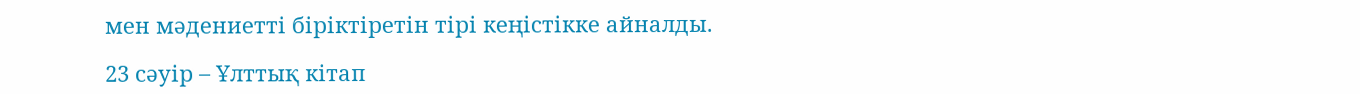мен мәдениетті біріктіретін тірі кеңістікке айналды.

23 сәуір – Ұлттық кітап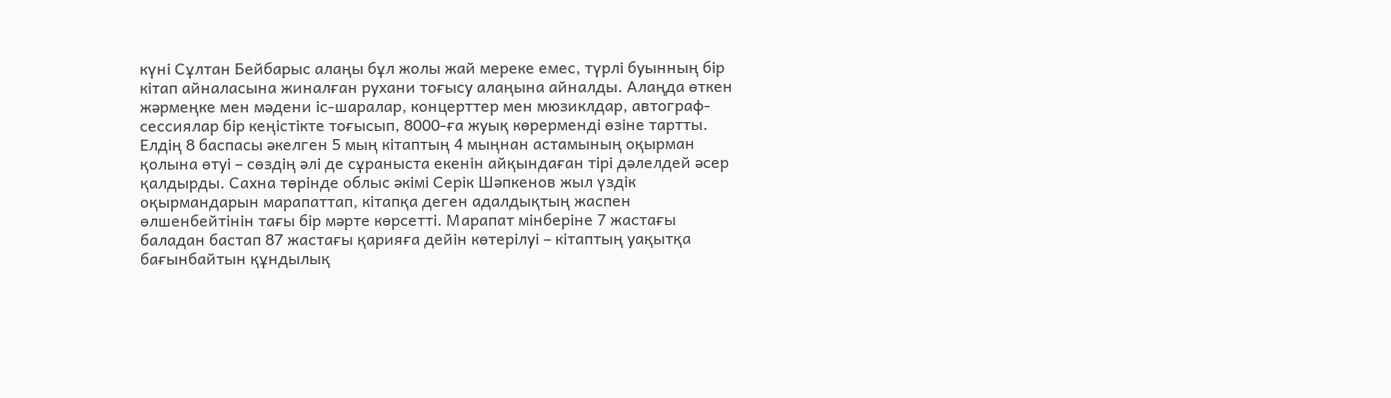күні Сұлтан Бейбарыс алаңы бұл жолы жай мереке емес, түрлі буынның бір кітап айналасына жиналған рухани тоғысу алаңына айналды. Алаңда өткен жәрмеңке мен мәдени іс-шаралар, концерттер мен мюзиклдар, автограф-сессиялар бір кеңістікте тоғысып, 8000-ға жуық көрерменді өзіне тартты. Елдің 8 баспасы әкелген 5 мың кітаптың 4 мыңнан астамының оқырман қолына өтуі – сөздің әлі де сұраныста екенін айқындаған тірі дәлелдей әсер қалдырды. Сахна төрінде облыс әкімі Серік Шәпкенов жыл үздік оқырмандарын марапаттап, кітапқа деген адалдықтың жаспен өлшенбейтінін тағы бір мәрте көрсетті. Марапат мінберіне 7 жастағы баладан бастап 87 жастағы қарияға дейін көтерілуі – кітаптың уақытқа бағынбайтын құндылық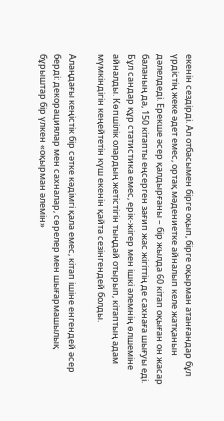екенін сездірді. Ал отбасымен бірге оқып, бірге оқырман атанғандар бұл үрдістің жеке әдет емес, ортақ мәдениетке айналып келе жатқанын дәлелдеді. Ерекше әсер қалдырғаны – бір жылда 60 кітап оқыған он жасар баланың да, 150 кітапты еңсерген зағип жас жігіттің де сахнаға шығуы еді. Бұл сандар құр статистика емес, ерік-жігер мен ішкі әлемнің өлшеміне айналды. Көпшілік олардың жетістігін тыңдай отырып, кітаптың адам мүмкіндігін кеңейтетін күш екенін қайта сезінгендей болды.

Алаңдағы кеңістік бір сәтке кәдімгі қала емес, кітап ішіне енгендей әсер берді: декорациялар мен сахналар, сөрелер мен шығармашылық бұрыштар бір үлкен «оқырман әлемін»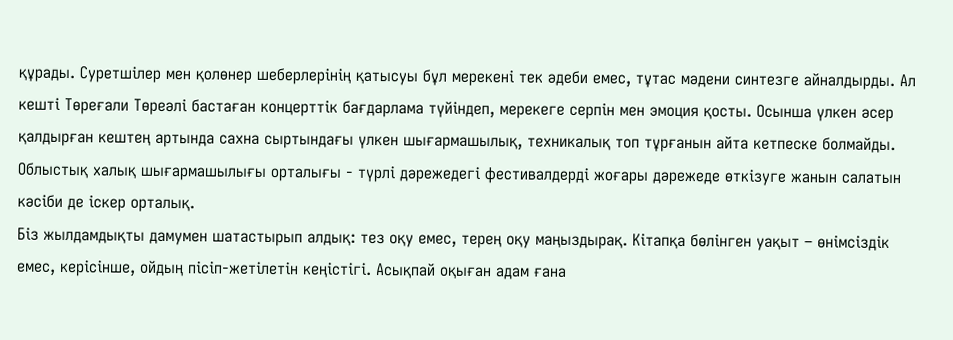құрады. Суретшілер мен қолөнер шеберлерінің қатысуы бұл мерекені тек әдеби емес, тұтас мәдени синтезге айналдырды. Ал кешті Төреғали Төреәлі бастаған концерттік бағдарлама түйіндеп, мерекеге серпін мен эмоция қосты. Осынша үлкен әсер қалдырған кештең артында сахна сыртындағы үлкен шығармашылық, техникалық топ тұрғанын айта кетпеске болмайды. Облыстық халық шығармашылығы орталығы - түрлі дәрежедегі фестивалдерді жоғары дәрежеде өткізуге жанын салатын кәсіби де іскер орталық.
Біз жылдамдықты дамумен шатастырып алдық: тез оқу емес, терең оқу маңыздырақ. Кітапқа бөлінген уақыт – өнімсіздік емес, керісінше, ойдың пісіп-жетілетін кеңістігі. Асықпай оқыған адам ғана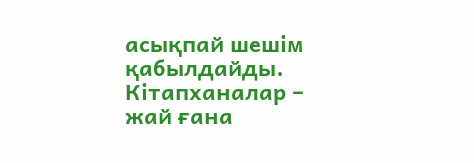асықпай шешім қабылдайды. Кітапханалар – жай ғана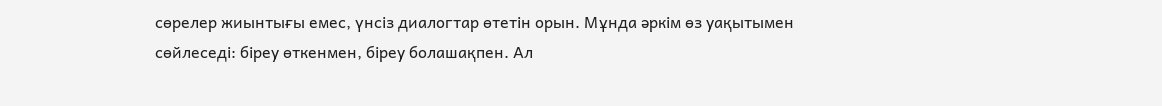сөрелер жиынтығы емес, үнсіз диалогтар өтетін орын. Мұнда әркім өз уақытымен сөйлеседі: біреу өткенмен, біреу болашақпен. Ал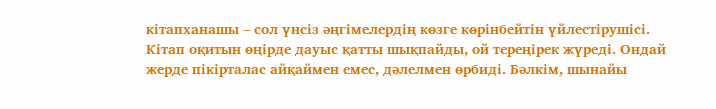кітапханашы – сол үнсіз әңгімелердің көзге көрінбейтін үйлестірушісі. Кітап оқитын өңірде дауыс қатты шықпайды, ой тереңірек жүреді. Ондай жерде пікірталас айқаймен емес, дәлелмен өрбиді. Бәлкім, шынайы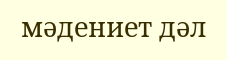мәдениет дәл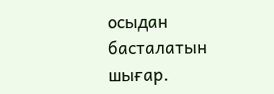осыдан басталатын шығар.